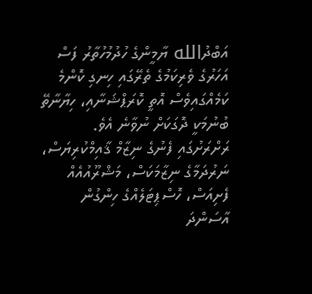އަބްދުالله ޔާމީންގެ ހުދުމުހުތާރު ފަސް އަހަރުގެ ވެރިކަމުގެ ތެރޭގައި ހިނގި ކޮންމެ ކަމެއްގައިވެސް އޮތީ ކޮރަޕްޝަނާއި، ހިޔާނާތޭ ބުނުމަކީ ދޮގަކަށް ނުވާނެ އެވެ. ރަށްރަށުގައި ފެނުގެ ނިޒާމް ޤާއިމްކުރިޔަސް، ނަރުދަމާގެ ނިޒާމަކަސް، މަޝްރޫއުއެއް ފެށިއަސް، ހޮސްޕިޓަލެއްގެ ހިންގުން އާސަންދަ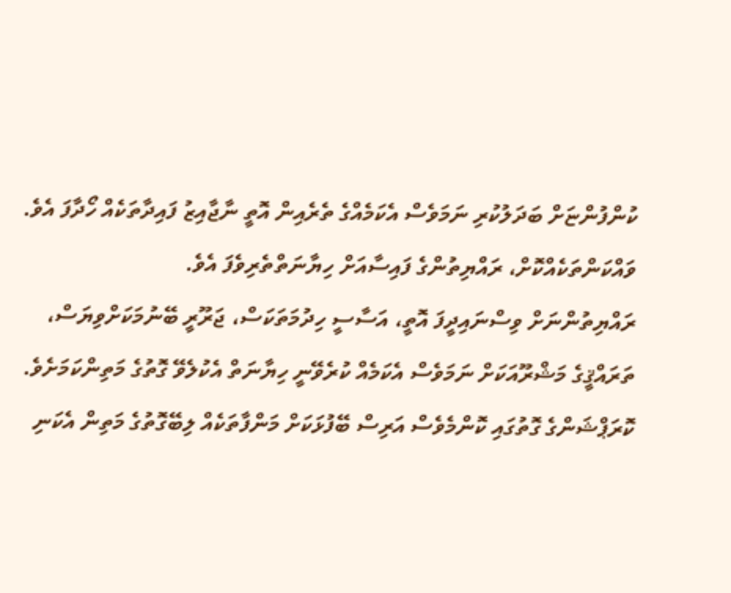ކުންފުންޏަށް ބަދަލުކުރި ނަމަވެސް އެކަމެއްގެ ތެރެއިން އޮތީ ނާޖާއިޒު ފައިދާތަކެއް ހޯދާފަ އެވެ. ވައްކަންތަކެއްކޮށް، ރައްޔިތުންގެ ފައިސާއަށް ހިޔާނަތްތެރިވެފަ އެވެ.
ރައްޔިތުންނަށް ވިސްނައިދީފަ އޮތީ، އަސާސީ ހިދުމަތަކަސް، ޖަރޫރީ ބޭނުމަކަށްވިޔަސް، ތަރައްޤީގެ މަޝްރޫއަކަށް ނަމަވެސް އެކަމެއް ކުރެވޭނީ ހިޔާނަތް އެކުލެވޭ ގޮތުގެ މަތިންކަމަށެވެ. ކޮރަޕްޝަންގެ ގޮތުގައި ކޮންމެވެސް އަރިސް ބޭފުޅަކަށް މަންފާތަކެއް ލިބޭގޮތުގެ މަތިން އެކަނި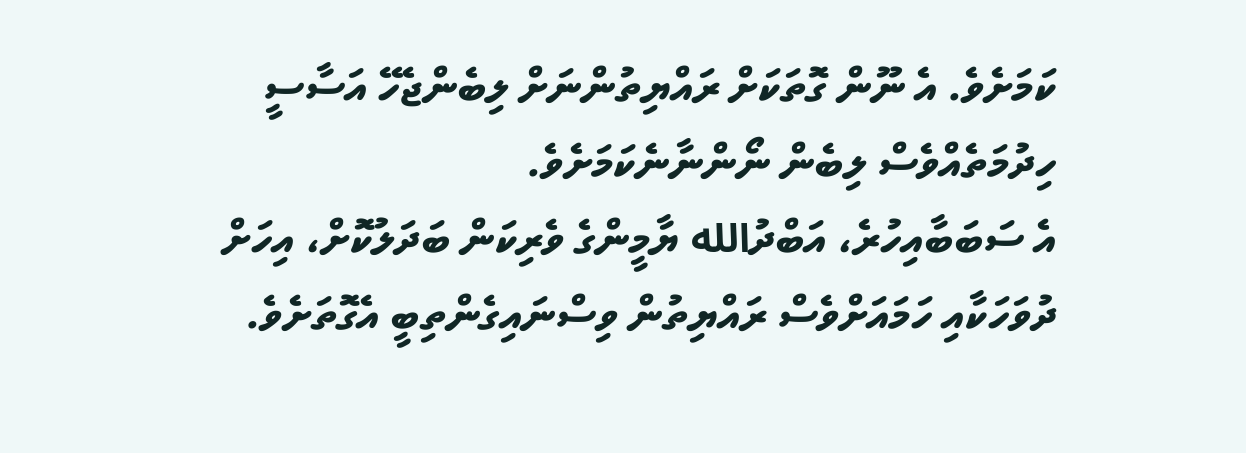ކަމަށެވެ. އެ ނޫން ގޮތަކަށް ރައްޔިތުންނަށް ލިބެންޖެހޭ އަސާސީ ހިދުމަތެއްވެސް ލިބެން ނޯންނާނެކަމަށެވެ.
އެ ސަބަބާއިހުރެ، އަބްދުالله ޔާމީންގެ ވެރިކަން ބަދަލުކޮށް، އިހަށް ދުވަހަކާއި ހަމައަށްވެސް ރައްޔިތުން ވިސްނައިގެންތިބީ އެގޮތަށެވެ.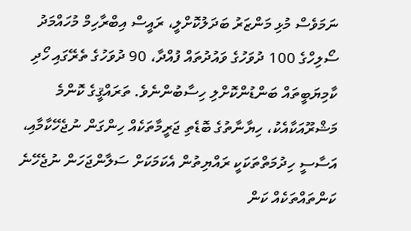ނަމަވެސް މުޅި މަންޒަރު ބަދަލުކޮށްލީ، ރައީސް އިބްރާހިމް މުހައްމަދު ސޯލިހްގެ 100 ދުވަހުގެ ވައުދުތައް ފުއްދާ، 90 ދުވަހުގެ ތެރޭގައި ހޯދި ކާމިޔަބީތައް ބަންޑުންކޮށްލި ހިސާބުންނެވެ. ތަރައްޤީގެ ކޮންމެ މަޝްރޫއަކާއެކު، ހިޔާނާތުގެ ބޮޑެތި ޖަރީމާތަކެއް ހިންގަން ނުޖެހޭކާމާއި، އަސާސީ ހިދުމަތްތަކަކީ ރައްޔިތުން އެކަމަކަށް ސަލާންޖަހަން ނުޖެހޭނެ ކަންތައްތަކެއް ކަން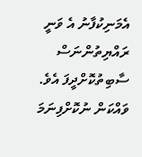އެމަނިކުފާނު އެ ވަނީ ރައްޔިތުންނަސް ސާބިތުކޮށްދީފަ އެވެ. ވައްކަން ނުކޮށްފިނަމަ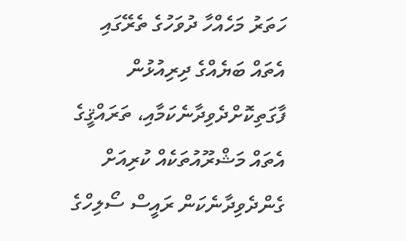ހަތަރު މަހެއްހާ ދުވަހުގެ ތެރޭގައި އެތައް ބަޔެއްގެ ދިރިއުޅުން ފާގަތިކޮށްދެވިދާނެކަމާއި، ތަރައްޤީގެ އެތައް މަޝްރޫއުތަކެއް ކުރިއަށް ގެންދެވިދާނެކަން ރައީސް ސޯލިހްގެ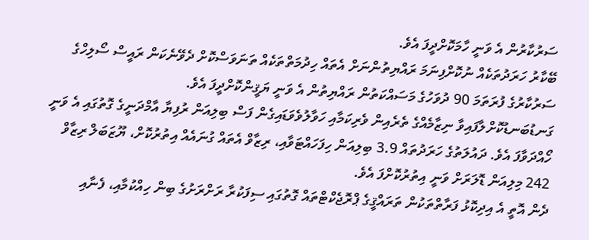ސަރުކާރުން އެ ވަނީ ހާމަކޮށްދީފަ އެވެ.
ބޭކާރު ހަރަދުތަކެއް ނުކޮށްފިނަމަ ރައްޔިތުންނަށް އެތައް ހިދުމަތްތަކެއް ތަނަވަސްކޮށް ދެވޭނެކަން ރައީސް ސޯލިހްގެ ސަރުކާރުގެ ފުރަތަމަ 90 ދުވަހުގެ މަސައްކަތުން ރައްޔިތުން އެ ވަނީ ޔަޤީންކޮށްދީފަ އެވެ.
ގަނޑުބަނޑުކޮށްލާފައިވާ ނިޒާމެއްގެ ތެރެއިން ވެރިކަމާއި ހަވާލުވެވަޑައިގެން ފަސް ބިލިއަން ރުފިޔާ އާމްދަނީގެ ގޮތުގައި އެ ވަނީ ހޯއްދަވާފަ އެވެ. ދައުލަތުގެ ހަރަދުތައް 3.9 ބިލިއަން ހިފަހައްޓަވާއި، ރިޒާވް އެތައް ގުނައެއް އިތުރުކޮށް، ޔޫޒަބަލް ރިޒާވް 242 މިލިއަން ޑޮލަރަށް ވަނީ އިތުރުކޮށްފަ އެވެ.
ދެން އޮތީ އެ އިދިކޮޅު ފަރާތްތަކުން ތަރައްޤީގެ ޕްރޮޖެކްޓްތައް ގޮތުގައި ސިފަކުރާ ރަށްރަށުގެ ބިން ހިއްކުމާއި، ފެނާއި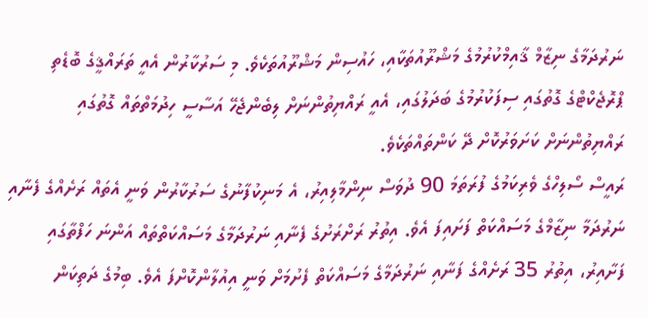ނަރުދަމާގެ ނިޒާމް ޤާއިމްކުރުމުގެ މަޝްރޫއުތަކާއި، ހައުސިން މަޝްރޫއުތަކެވެ. މި ސަރުކާރުން އެއީ ތަރައްޤީގެ ބޮޑެތި ޕްރޮޖެކްޓްގެ ގޮތުގައި ސިފަކުރުމުގެ ބަދަލުގައި، އެއީ ރައްޔިތުންނަށް ލިބެންޖެހޭ އަސާސީ ހިދުމަތްތައް ގޮތުގައި ރައްޔިތުންނަށް ކަށަވަރުކޮށް ދޭ ކަންތައްތަކެވެ.
ރައީސް ސޯލިހްގެ ވެރިކަމުގެ ފުރަތަމަ 90 ދުވަސް ނިންމާލިއިރު، އެ މަނިކުފާނުގެ ސަރުކާރުން ވަނީ އެތައް ރަށެއްގެ ފެނާއި ނަރުދަމާ ނިޒާމްގެ މަސައްކަތް ފަށައިފަ އެވެ. އިތުރު ރަށްރަށުގެ ފެނާއި ނަރުދަމާގެ މަސައްކަތްތައް އަންނަ ހަފްތާގައި ފަށާއިރު، އިތުރު 35 ރަށެއްގެ ފަނާއި ނަރުދަމާގެ މަސައްކަތް ފެށުމަށް ވަނީ އިއުލާންކޮށްފަ އެވެ. ބިމުގެ ދަތިކަން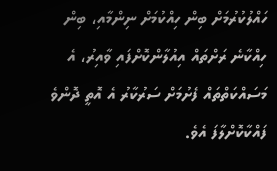ހައްލުކުރުމަށް ބިން ހިއްކުމަށް ނިންމާއި، ބިން ހިއްކާނެ ރަށްތައް އިއުލާންކޮށްފައި ވާއިރު، އެ މަސައްކަތްތައް ފެށުމަށް ސަރުކާރު އެ އޮތީ ދޮންވެ ފައްކާކޮށްލާފަ އެވެ.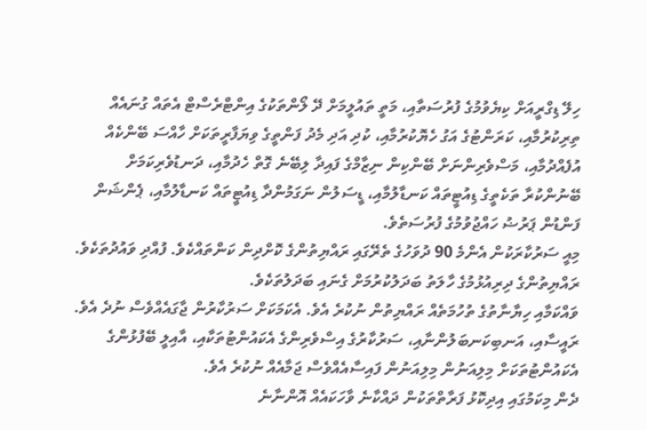ހިލޭ ޑިގްރީއަށް ކިޔެވުމުގެ ފުރުސަތާއި، މަތީ ތައުލީމަށް ދޭ ލޯންތަކުގެ އިންޓްރެސްޓް އެތައް ގުނައެއް ތިރިކުރުމާއި، ކަރަންޓުގެ އަގު ހެޔޮކުރުމާއި، ކުދި އަދި މެދު ފަންތީގެ ވިޔަފާރީތަކަށް ހާއްސަ ބޭންކެއް އުފެއްދުމާއި، މަސްވެރިންނަށް ބޭންކިން ނިޒާމްގެ ފައިދާ ލިބޭނެ ގޮތް ހެދުމާއި، ދަނޑުވެރިކަމަށް ބޭނުންކުރާ ތަކެތީގެ ޑިއުޓީތައް ކަނޑާލުމާއި، ޑީސަލުން ނަގަމުންދާ ޑިއުޓީތައް ކަނޑާލުމާއި، ޕެންޝަން ފަންޑުން ޕަރުޟު ހައްޖުވުމުގެ ފުރުސަތެވެ.
މިއީ ސަރުކާރަކުން އެންމެ 90 ދުވަހުގެ ތެރޭގައި ރައްޔިތުންގެ ކޮށްދިން ކަންތައްކެވެ. ފުއްދި ވައުދުތަކެވެ. ރައްޔިތުންގެ ދިރިއުޅުމުގެ ހާލަތު ބަދަލުކުރުމަށް ގެނައި ބަދަލުތަކެވެ.
ވައްކަމާއި ހިޔާނާތުގެ ތުހުމަތެއް ރައްޔިތުން ނުކުރެ އެވެ. އެކަމަކަށް ސަރުކާރުން ޖާގައެއްވެސް ނުދެ އެވެ. ރައީސާއި، އަނބިކަނބަލުންނާއި، ސަރުކާރުގެ އިސްވެރިންގެ އެކައުންޓުތަކާއި، އާއިލީ ބޭފުޅުންގެ އެކައުންޓުތަކަށް މިލިއަނުން މިލިއަނުން ފައިސާއެއްވެސް ޖަމާއެއް ނުކުރެ އެވެ.
ދެން މިކަމުގައި އިދިކޮޅު ފަރާތްތަކުން ދައްކާނެ ވާހަކައެއް އޮންނާނެ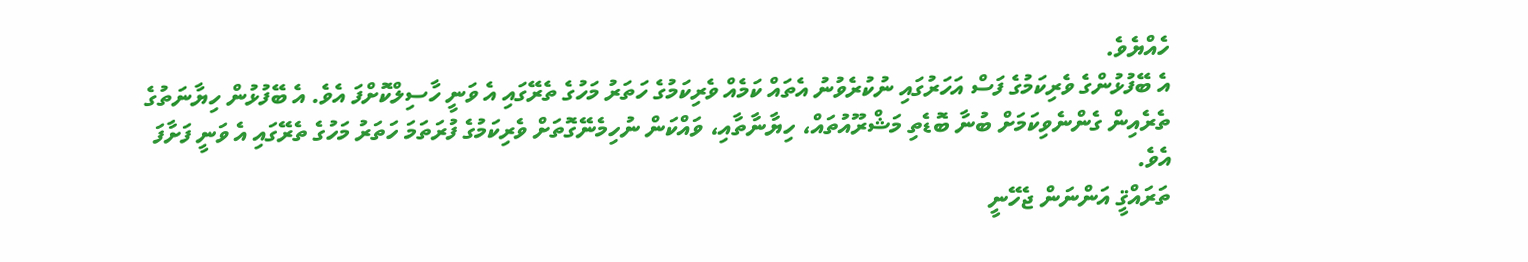ހެއްޔެވެ.
އެ ބޭފުޅުންގެ ވެރިކަމުގެ ފަސް އަހަރުގައި ނުކުރެވުނު އެތައް ކަމެއް ވެރިކަމުގެ ހަތަރު މަހުގެ ތެރޭގައި އެ ވަނީ ހާސިލްކޮށްފަ އެވެ. އެ ބޭފުޅުން ހިޔާނަތުގެ ތެރެއިން ގެންނެވިކަމަށް ބުނާ ބޮޑެތި މަޝްރޫއުތައް، ހިޔާނާތާއި، ވައްކަން ނުހިމެނޭގޮތަށް ވެރިކަމުގެ ފުރަތަމަ ހަތަރު މަހުގެ ތެރޭގައި އެ ވަނީ ފަށާފަ އެވެ.
ތަރައްޤީ އަންނަން ޖެހޭނީ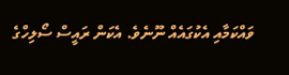ވައްކަމާއި އެކުގައެއް ނޫނެވެ. އެކަން ރައީސް ސޯލިހްގެ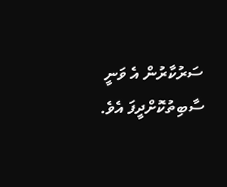ސަރުކާރުން އެ ވަނީ ސާބިތުކޮށްދީފަ އެވެ.